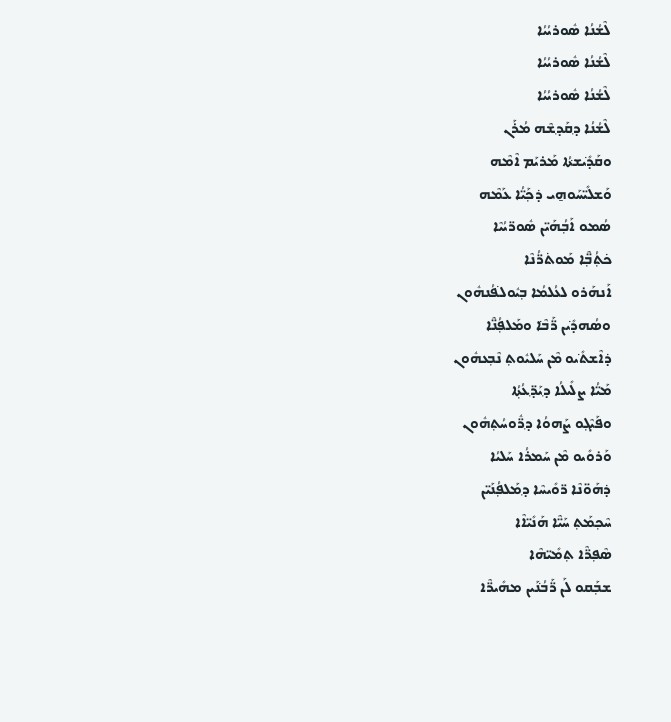ܠܶܫܳܢܳܐ ܣܽܘܪܝܳܝܳܐ
ܠܶܫܳܢܳܐ ܣܽܘܪܝܳܝܳܐ
ܠܶܫܳܢܳܐ ܣܽܘܪܝܳܝܳܐ
ܠܶܫܳܢܳܐ ܕ݂ܩܰܕ݂ܫܶܗ ܡܳܪܰܢ
ܘܩܰܕ݁ܺܝܫܬ݁ܳܐ ܡܰܪܝܰܡ ܐܶܡܶܗ
ܘܰܫܠܺܝ̈ܚܰܘܗ̱ܝ ܕ݁ܟ݂ܰܝ̈ܳܐ ܥܰܡܶܗ
ܣܳܡܘ ܐܰܒ݂ܳܗܰܝ̈ܢ ܣܽܘܪ̈ܝܳܝܶܐ
ܟ݁ܬ݂ܳܒ݂̈ܶܐ ܡܰܘܬ݁ܪ̈ܳܢܶܐ
ܐܰܢܗܰܪܘ ܠܥܳܠܡܳܐ ܒ݂ܝܽܘܠܦ݁ܳܢܗܽܘܢ
ܘܣܳܗܕ݁ܺܝܢ ܪ̈ܰܒ݁ܶܐ ܘܡܰܠܦ݂ܳܢ̈ܶܐ
ܕ݁ܐܶܫܬ݁ܺܝܘ ܡܶܢ ܚܰܠܝܽܘܬ݂ ܢܶܒ݂ܥܗܽܘܢ
ܡܰܝ̈ܳܐ ܨܠܺܝܠܳܐ ܕ݂ܝܰܕ݂̈ܥܳܬ݂ܳܐ
ܘܦܰܝܶܓ݂ܘ ܨܰܗܘܳܐ ܕ݂ܪ̈ܽܘܚܳܬ݂ܗܽܘܢ
ܘܰܪܘܺܝܘ ܡܶܢ ܚܰܡܪܳܐ ܚܰܠܝܳܐ
ܕ݁ܗܰܘ̈ܢܶܐ ܪ̈ܘܺܝܚܶܐ ܕ݂ܡܰܠܦ݂ܳܢܰܝ̈ܢ
ܚܶܟ݂ܡܰܬ݂ ܚܰܝ̈ܶܐ ܗܰܢܺܝ̈ܐܶܐ
ܣܶܦ݂ܪ̈ܶܐ ܬ݂ܡܺܝ̈ܗܶܐ
ܫܒ݂ܰܩܘ ܠܰܢ ܪ̈ܰܒ݁ܳܢܰܝܢ ܡܗܺܝܪ̈ܶܐ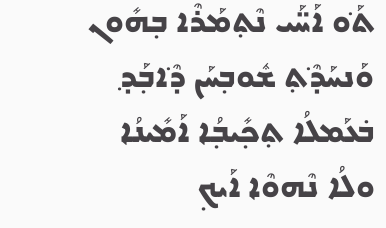ܬ݁ܰܘ ܐܰܚ̈ܰܝ ܢܶܬ݂ܡܰܪܶܐ ܒ݂ܗܺܘܢ
ܘܰܢܚܰܕ݁ܶܬ݂ ܫܽܘܒ݂ܚܰܢ ܕ݁ܶܐܒ݂ܰܕ݂
ܒ݁ܥܰܡܠܳܐ ܬ݂ܟ݂ܺܝܒ݂ܳܐ ܐܰܡܺܝܢܳܐ
ܘܠܳܐ ܢܶܗܘܶܐ ܐܰܝܟ݂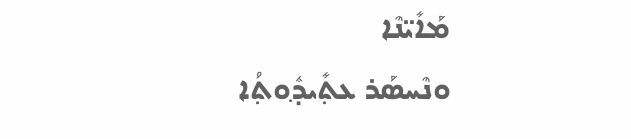ܡܰܐܺܝ̈ܢܶܐ
ܘܢܶܚܣܰܪ ܥܬ݂ܺܝܕ݂ܽܘܬ݂ܳܐ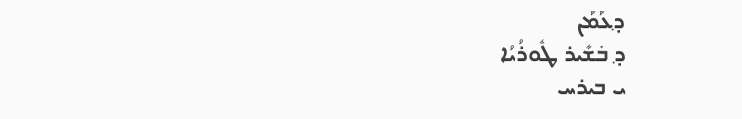ܕ݂ܥܰܡܰܢ
ܕ݂ ܒ݁ܫܺܝܪ ܛܽܘܪܳܝܳܐ
ܝ ܒܝܪܚ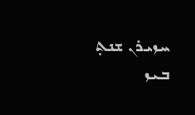ܚܙܝܪܢ ܫܢܬ݂ ܒܝܙ